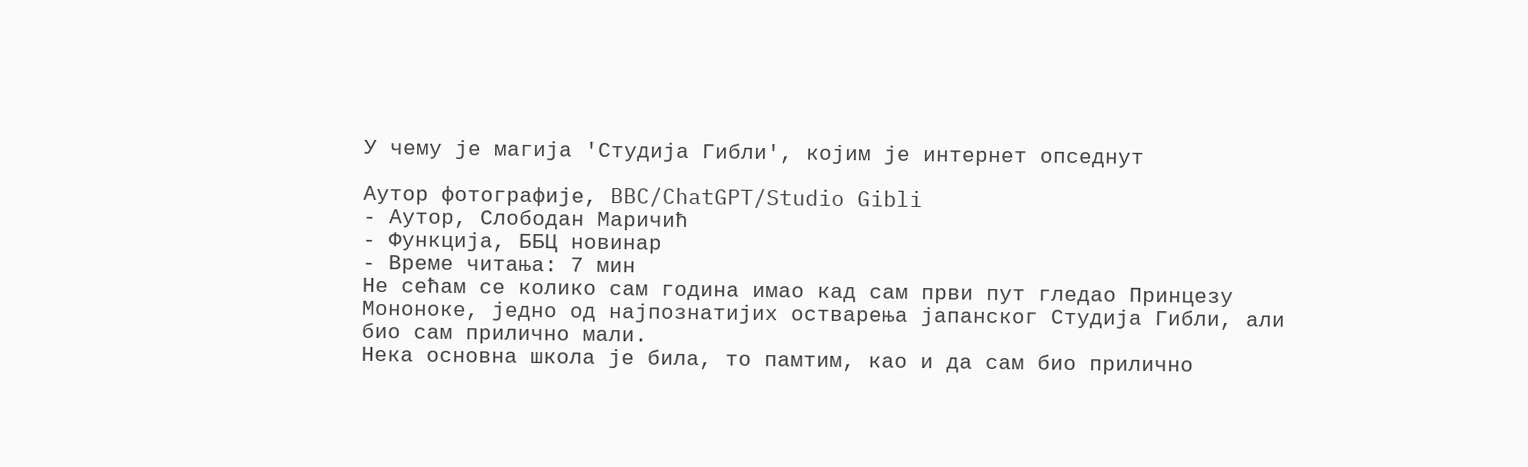У чему је магија 'Студија Гибли', којим је интернет опседнут

Аутор фотографије, BBC/ChatGPT/Studio Gibli
- Аутор, Слободан Маричић
- Функција, ББЦ новинар
- Време читања: 7 мин
Не сећам се колико сам година имао кад сам први пут гледао Принцезу Мононоке, једно од најпознатијих остварења јапанског Студија Гибли, али био сам прилично мали.
Нека основна школа је била, то памтим, као и да сам био прилично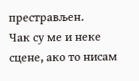престрављен.
Чак су ме и неке сцене, ако то нисам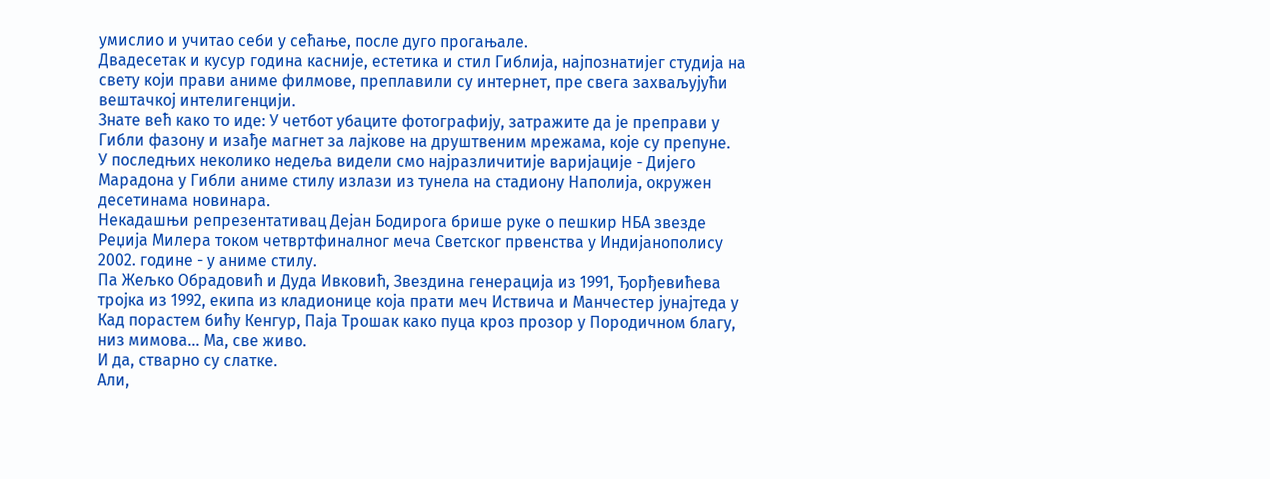умислио и учитао себи у сећање, после дуго прогањале.
Двадесетак и кусур година касније, естетика и стил Гиблија, најпознатијег студија на свету који прави аниме филмове, преплавили су интернет, пре свега захваљујући вештачкој интелигенцији.
Знате већ како то иде: У четбот убаците фотографију, затражите да је преправи у Гибли фазону и изађе магнет за лајкове на друштвеним мрежама, које су препуне.
У последњих неколико недеља видели смо најразличитије варијације - Дијего Марадона у Гибли аниме стилу излази из тунела на стадиону Наполија, окружен десетинама новинара.
Некадашњи репрезентативац Дејан Бодирога брише руке о пешкир НБА звезде Реџија Милера током четвртфиналног меча Светског првенства у Индијанополису 2002. године - у аниме стилу.
Па Жељко Обрадовић и Дуда Ивковић, Звездина генерација из 1991, Ђорђевићева тројка из 1992, екипа из кладионице која прати меч Иствича и Манчестер јунајтеда у Кад порастем бићу Кенгур, Паја Трошак како пуца кроз прозор у Породичном благу, низ мимова... Ма, све живо.
И да, стварно су слатке.
Али,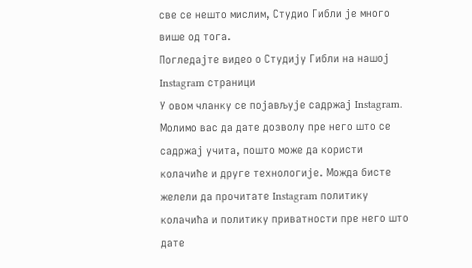све се нешто мислим, Студио Гибли је много више од тога.
Погледајте видео о Студију Гибли на нашој Instagram страници
У овом чланку се појављује садржај Instagram. Молимо вас да дате дозволу пре него што се садржај учита, пошто може да користи колачиће и друге технологије. Можда бисте желели да прочитате Instagram политику колачића и политику приватности пре него што дате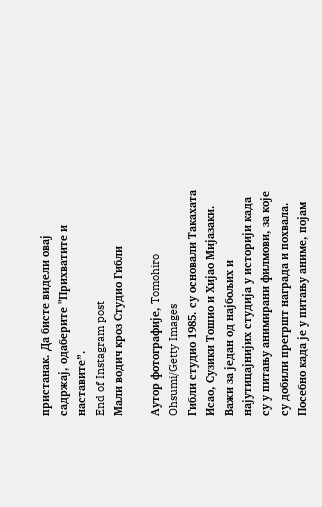пристанак. Да бисте видели овај садржај, одаберите "Прихватите и наставите”.
End of Instagram post
Мали водич кроз Студио Гибли

Аутор фотографије, Tomohiro Ohsumi/Getty Images
Гибли студио 1985. су основали Такахата Исао, Сузики Тошио и Хијао Мијазаки.
Важи за један од најбољих и најутицајнијих студија у историји када су у питању анимирани филмови, за које су добили прегршт награда и похвала.
Посебно када је у питању аниме, појам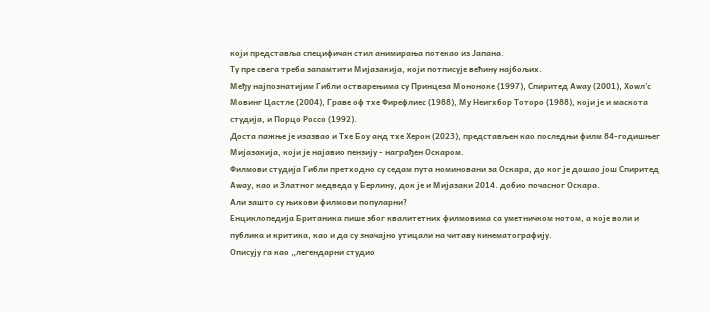који представља специфичан стил анимирања потекао из Јапана.
Ту пре свега треба запамтити Мијазакија, који потписује већину најбољих.
Међу најпознатијим Гибли остварењима су Принцеза Мононоке (1997), Спиритед Аwаy (2001), Хоwл'с Мовинг Цастле (2004), Граве оф тхе Фирефлиес (1988), Мy Неигхбор Тоторо (1988), који је и маскота студија, и Порцо Россо (1992).
Доста пажње је изазвао и Тхе Боy анд тхе Херон (2023), представљен као последњи филм 84-годишњег Мијазакија, који је најавио пензију - награђен Оскаром.
Филмови студија Гибли претходно су седам пута номиновани за Оскара, до ког је дошао још Спиритед Аwаy, као и Златног медведа у Берлину, док је и Мијазаки 2014. добио почасног Оскара.
Али зашто су њихови филмови популарни?
Енциклопедија Британика пише због квалитетних филмовима са уметничком нотом, а које воли и публика и критика, као и да су значајно утицали на читаву кинематографију.
Описују га као „легендарни студио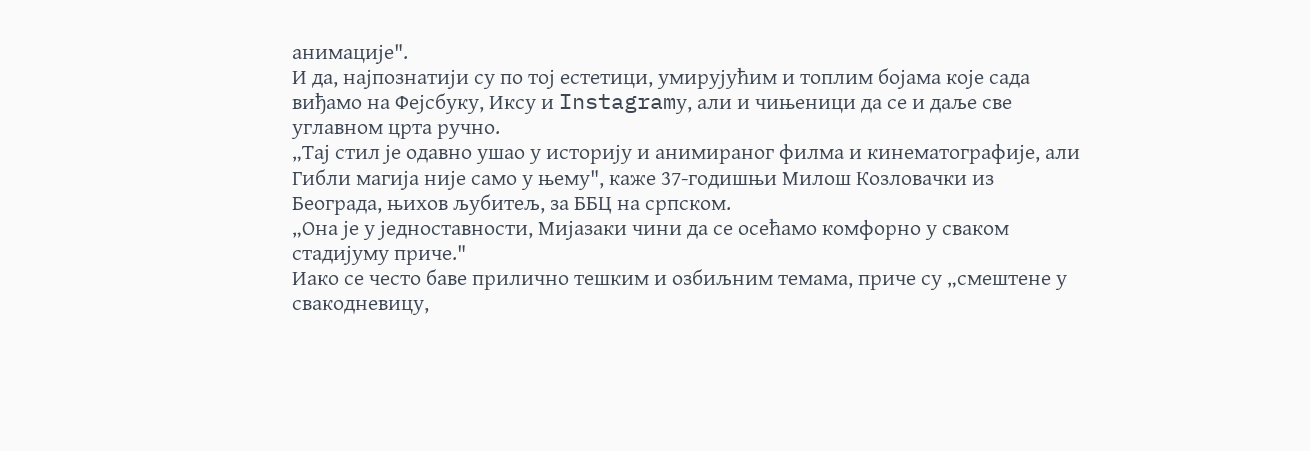анимације".
И да, најпознатији су по тој естетици, умирујућим и топлим бојама које сада виђамо на Фејсбуку, Иксу и Instagramу, али и чињеници да се и даље све углавном црта ручно.
„Тај стил је одавно ушао у историју и анимираног филма и кинематографије, али Гибли магија није само у њему", каже 37-годишњи Милош Козловачки из Београда, њихов љубитељ, за ББЦ на српском.
„Она је у једноставности, Мијазаки чини да се осећамо комфорно у сваком стадијуму приче."
Иако се често баве прилично тешким и озбиљним темама, приче су „смештене у свакодневицу,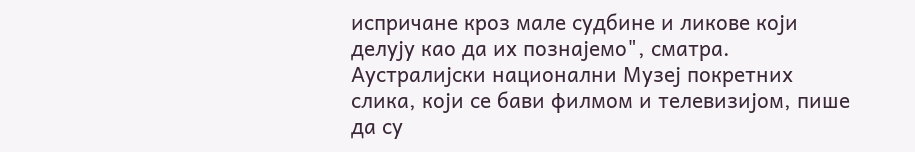испричане кроз мале судбине и ликове који делују као да их познајемо", сматра.
Аустралијски национални Музеј покретних слика, који се бави филмом и телевизијом, пише да су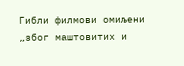Гибли филмови омиљени „због маштовитих и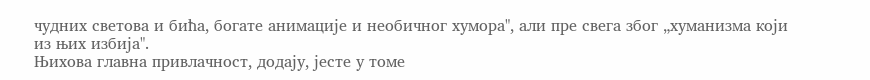чудних светова и бића, богате анимације и необичног хумора", али пре свега због „хуманизма који из њих избија".
Њихова главна привлачност, додају, јесте у томе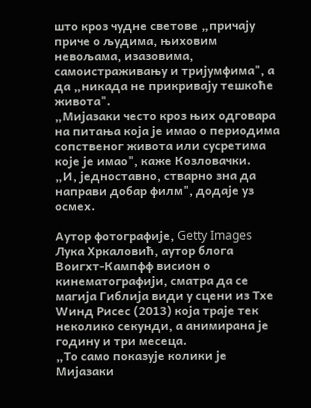што кроз чудне светове „причају приче о људима, њиховим невољама, изазовима, самоистраживању и тријумфима", а да „никада не прикривају тешкоће живота".
„Мијазаки често кроз њих одговара на питања која је имао о периодима сопственог живота или сусретима које је имао", каже Козловачки.
„И, једноставно, стварно зна да направи добар филм", додаје уз осмех.

Аутор фотографије, Getty Images
Лука Хркаловић, аутор блога Воигхт-Кампфф висион о кинематографији, сматра да се магија Гиблија види у сцени из Тхе Wинд Рисес (2013) која траје тек неколико секунди, а анимирана је годину и три месеца.
„То само показује колики је Мијазаки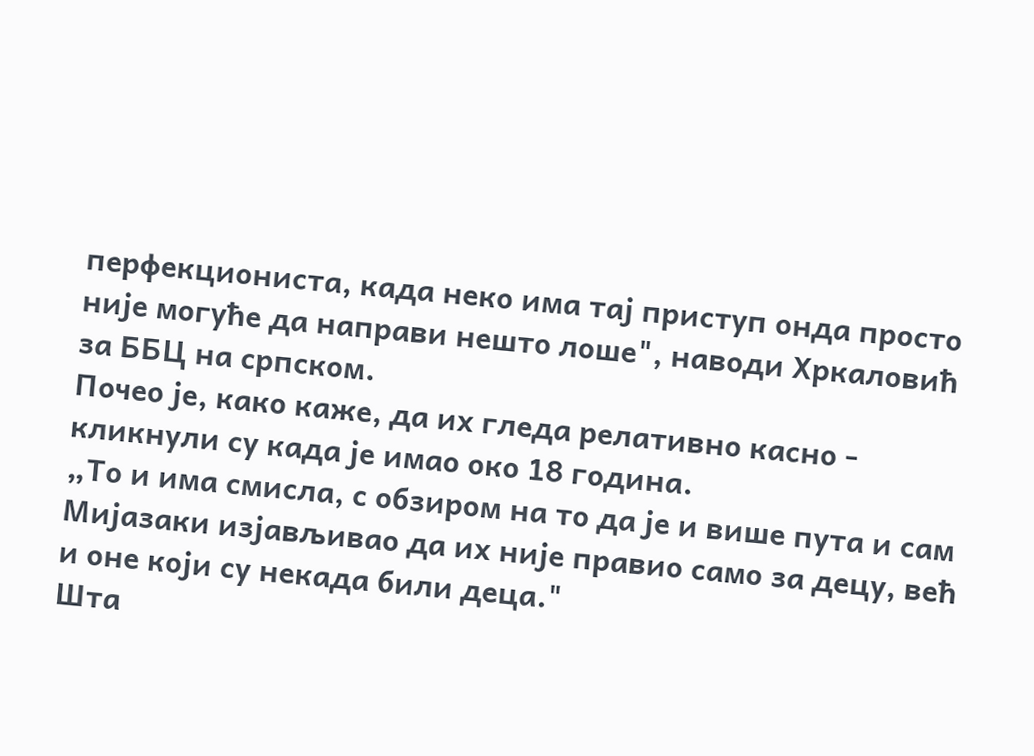перфекциониста, када неко има тај приступ онда просто није могуће да направи нешто лоше", наводи Хркаловић за ББЦ на српском.
Почео је, како каже, да их гледа релативно касно - кликнули су када је имао око 18 година.
„То и има смисла, с обзиром на то да је и више пута и сам Мијазаки изјављивао да их није правио само за децу, већ и оне који су некада били деца."
Шта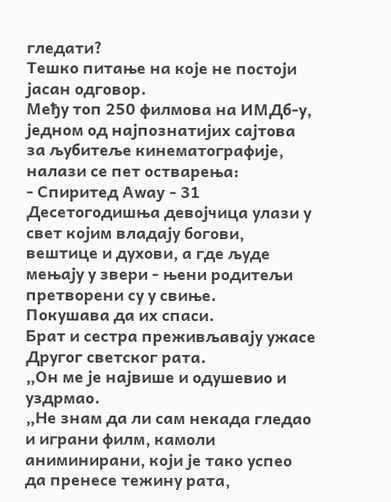гледати?
Тешко питање на које не постоји јасан одговор.
Међу топ 250 филмова на ИМДб-у, једном од најпознатијих сајтова за љубитеље кинематографије, налази се пет остварења:
- Спиритед Аwаy - 31
Десетогодишња девојчица улази у свет којим владају богови, вештице и духови, а где људе мењају у звери - њени родитељи претворени су у свиње.
Покушава да их спаси.
Брат и сестра преживљавају ужасе Другог светског рата.
„Он ме је највише и одушевио и уздрмао.
„Не знам да ли сам некада гледао и играни филм, камоли аниминирани, који је тако успео да пренесе тежину рата,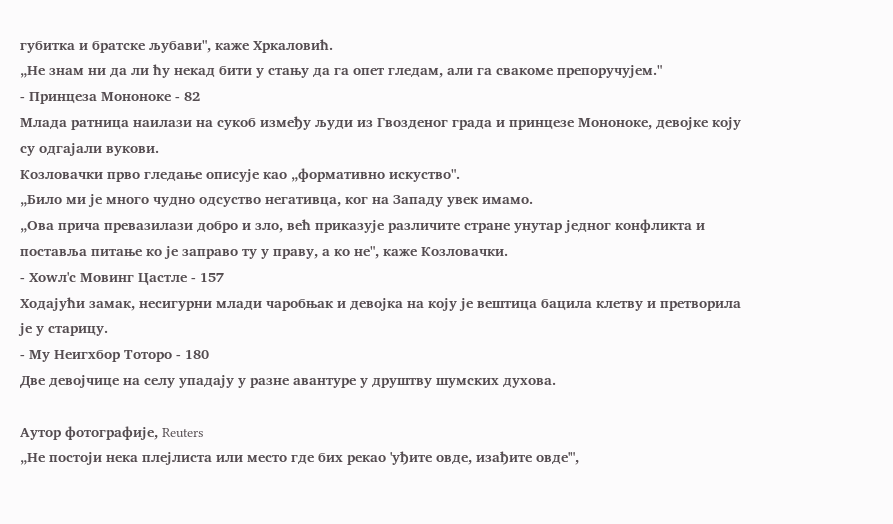губитка и братске љубави", каже Хркаловић.
„Не знам ни да ли ћу некад бити у стању да га опет гледам, али га свакоме препоручујем."
- Принцеза Мононоке - 82
Млада ратница наилази на сукоб између људи из Гвозденог града и принцезе Мононоке, девојке коју су одгајали вукови.
Козловачки прво гледање описује као „формативно искуство".
„Било ми је много чудно одсуство негативца, ког на Западу увек имамо.
„Ова прича превазилази добро и зло, већ приказује различите стране унутар једног конфликта и поставља питање ко је заправо ту у праву, а ко не", каже Козловачки.
- Хоwл'с Мовинг Цастле - 157
Ходајући замак, несигурни млади чаробњак и девојка на коју је вештица бацила клетву и претворила је у старицу.
- Мy Неигхбор Тоторо - 180
Две девојчице на селу упадају у разне авантуре у друштву шумских духова.

Аутор фотографије, Reuters
„Не постоји нека плејлиста или место где бих рекао 'уђите овде, изађите овде'",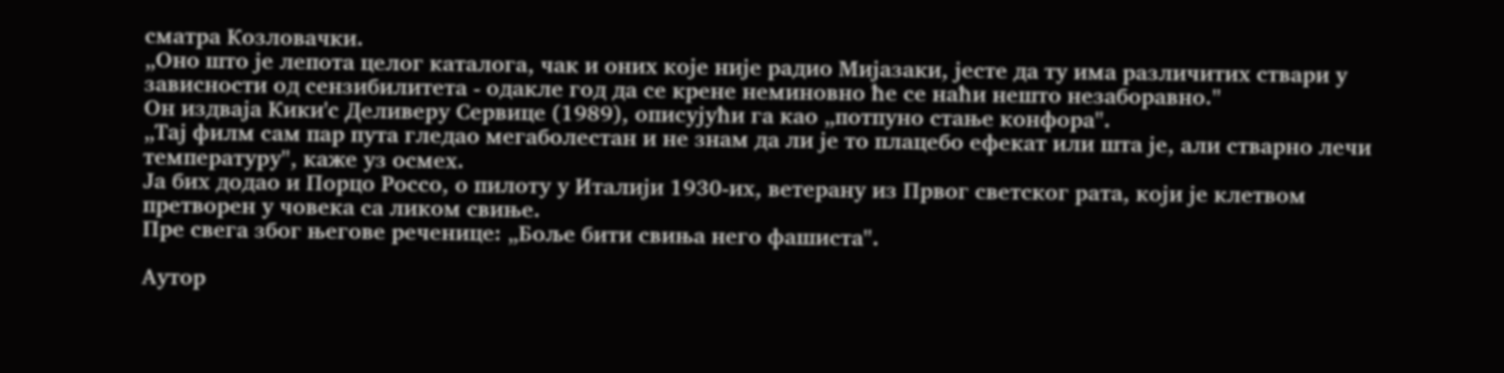сматра Козловачки.
„Оно што је лепота целог каталога, чак и оних које није радио Мијазаки, јесте да ту има различитих ствари у зависности од сензибилитета - одакле год да се крене неминовно ће се наћи нешто незаборавно."
Он издваја Кики'с Деливерy Сервице (1989), описујући га као „потпуно стање конфора".
„Тај филм сам пар пута гледао мегаболестан и не знам да ли је то плацебо ефекат или шта је, али стварно лечи температуру", каже уз осмех.
Ја бих додао и Порцо Россо, о пилоту у Италији 1930-их, ветерану из Првог светског рата, који је клетвом претворен у човека са ликом свиње.
Пре свега због његове реченице: „Боље бити свиња него фашиста".

Аутор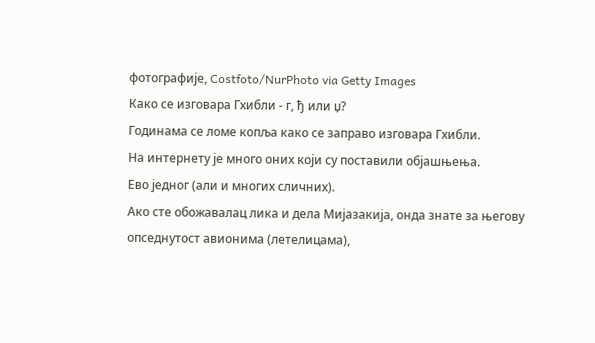фотографије, Costfoto/NurPhoto via Getty Images
Како се изговара Гхибли - г, ђ или џ?
Годинама се ломе копља како се заправо изговара Гхибли.
На интернету је много оних који су поставили објашњења.
Ево једног (али и многих сличних).
Ако сте обожавалац лика и дела Мијазакија, онда знате за његову опседнутост авионима (летелицама),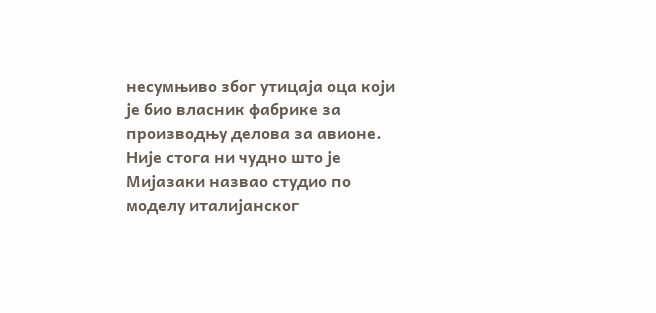несумњиво због утицаја оца који је био власник фабрике за производњу делова за авионе.
Није стога ни чудно што је Мијазаки назвао студио по моделу италијанског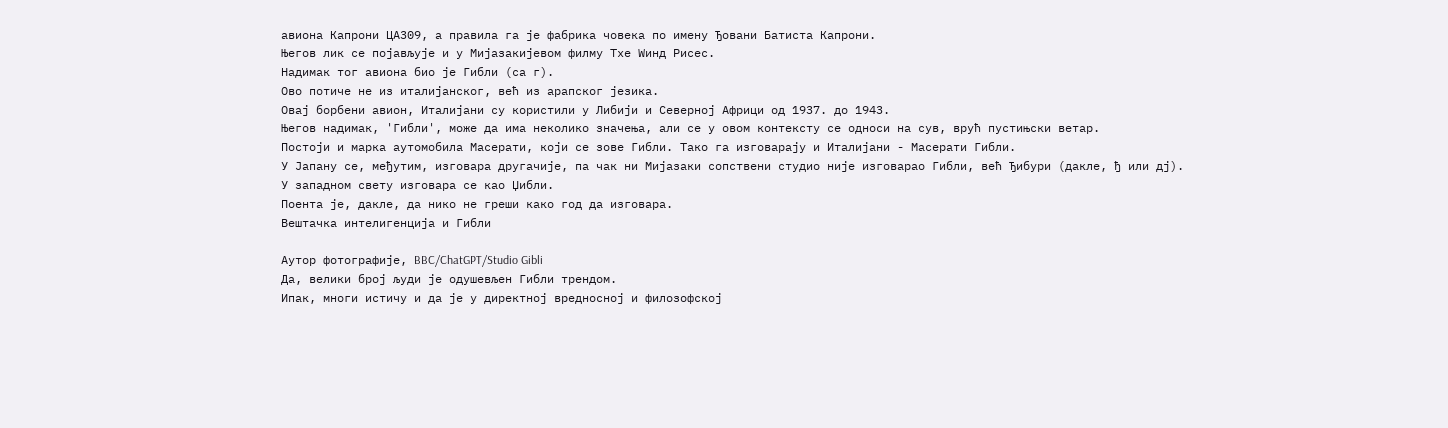авиона Капрони ЦА309, а правила га је фабрика човека по имену Ђовани Батиста Капрони.
Његов лик се појављује и у Мијазакијевом филму Тхе Wинд Рисес.
Надимак тог авиона био је Гибли (са г).
Ово потиче не из италијанског, већ из арапског језика.
Овај борбени авион, Италијани су користили у Либији и Северној Африци од 1937. до 1943.
Његов надимак, 'Гибли', може да има неколико значења, али се у овом контексту се односи на сув, врућ пустињски ветар.
Постоји и марка аутомобила Масерати, који се зове Гибли. Тако га изговарају и Италијани - Масерати Гибли.
У Јапану се, међутим, изговара другачије, па чак ни Мијазаки сопствени студио није изговарао Гибли, већ Ђибури (дакле, ђ или дј).
У западном свету изговара се као Џибли.
Поента је, дакле, да нико не греши како год да изговара.
Вештачка интелигенција и Гибли

Аутор фотографије, BBC/ChatGPT/Studio Gibli
Да, велики број људи је одушевљен Гибли трендом.
Ипак, многи истичу и да је у директној вредносној и филозофској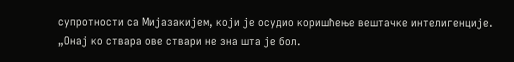супротности са Мијазакијем, који је осудио коришћење вештачке интелигенције.
„Онај ко ствара ове ствари не зна шта је бол.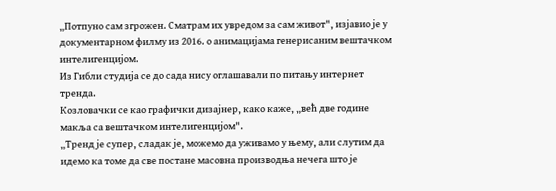„Потпуно сам згрожен. Сматрам их увредом за сам живот", изјавио је у документарном филму из 2016. о анимацијама генерисаним вештачком интелигенцијом.
Из Гибли студија се до сада нису оглашавали по питању интернет тренда.
Козловачки се као графички дизајнер, како каже, „већ две године макља са вештачком интелигенцијом".
„Тренд је супер, сладак је, можемо да уживамо у њему, али слутим да идемо ка томе да све постане масовна производња нечега што је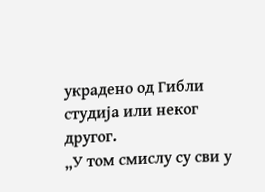украдено од Гибли студија или неког другог.
„У том смислу су сви у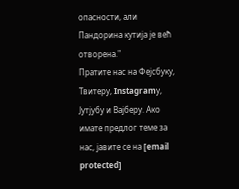опасности, али Пандорина кутија је већ отворена."
Пратите нас на Фејсбуку, Твитеру, Instagramу, Јутјубу и Вајберу. Ако имате предлог теме за нас, јавите се на [email protected]